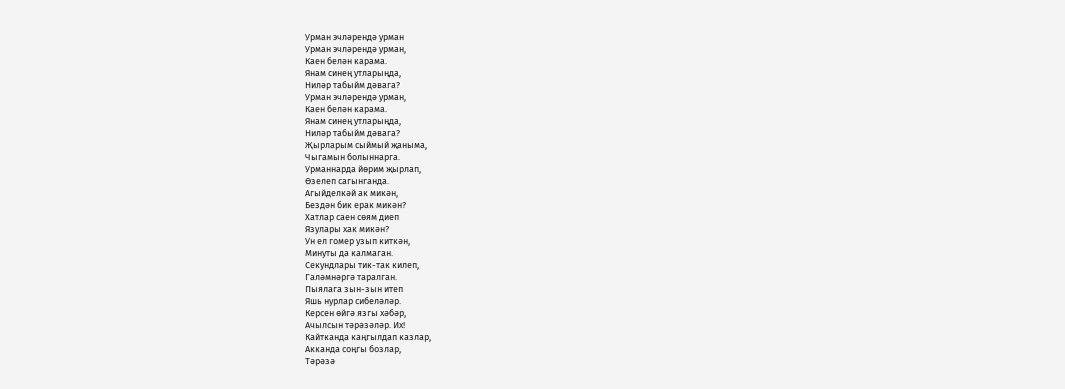Урман эчләрендә урман
Урман эчләрендә урман,
Каен белән карама.
Янам синең утларыңда,
Ниләр табыйм дәвага?
Урман эчләрендә урман,
Каен белән карама.
Янам синең утларыңда,
Ниләр табыйм дәвага?
Җырларым сыймый җаныма,
Чыгамын болыннарга.
Урманнарда йөрим җырлап,
Өзелеп сагынганда.
Агыйделкәй ак микән,
Бездән бик ерак микән?
Хатлар саен сөям диеп
Язулары хак микән?
Ун ел гомер узып киткән,
Минуты да калмаган.
Секундлары тик-так килеп,
Галәмнәргә таралган.
Пыялага зын-зын итеп
Яшь нурлар сибеләләр.
Керсен өйгә язгы хәбәр,
Ачылсын тәрәзәләр. Их!
Кайтканда каңгылдап казлар,
Акканда соңгы бозлар,
Тәрәзә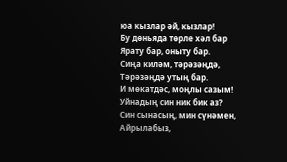юа кызлар әй, кызлар!
Бу дөньяда төрле хәл бар
Ярату бар, оныту бар.
Сиңа киләм, тәрәзәңдә,
Тәрәзәңдә утың бар.
И мөкатдәс, моңлы сазым!
Уйнадың син ник бик аз?
Син сынасың, мин сүнәмен,
Айрылабыз,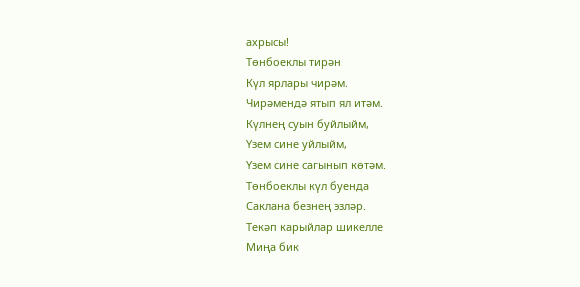ахрысы!
Төнбоеклы тирән
Күл ярлары чирәм.
Чирәмендә ятып ял итәм.
Күлнең суын буйлыйм,
Үзем сине уйлыйм,
Үзем сине сагынып көтәм.
Төнбоеклы күл буенда
Саклана безнең эзләр.
Текәп карыйлар шикелле
Миңа бик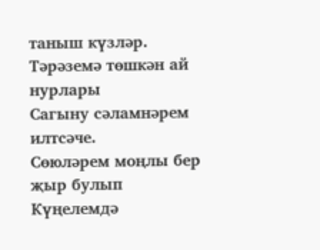таныш күзләр.
Тәрәземә төшкән ай нурлары
Сагыну сәламнәрем илтсәче.
Сөюләрем моңлы бер җыр булып
Күңелемдә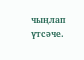чыңлап үтсәче.